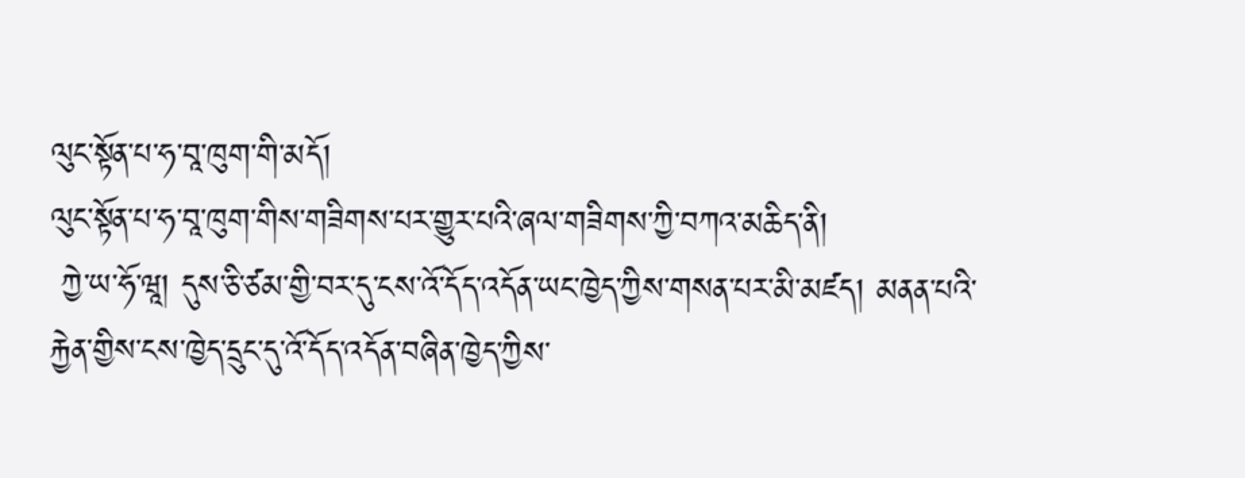ལུང་སྟོན་པ་ཧ་བཱ་ཁུག་གི་མདོ།
ལུང་སྟོན་པ་ཧ་བཱ་ཁུག་གིས་གཟིགས་པར་གྱུར་པའི་ཞལ་གཟིགས་ཀྱི་བཀའ་མཆིད་ནི།
 ཀྱེ་ཡ་ཧོ་ཝཱ། དུས་ཅི་ཙམ་གྱི་བར་དུ་ངས་འོ་དོད་འདོན་ཡང་ཁྱེད་ཀྱིས་གསན་པར་མི་མཛད། མནན་པའི་རྐྱེན་གྱིས་ངས་ཁྱེད་དྲུང་དུ་འོ་དོད་འདོན་བཞིན་ཁྱེད་ཀྱིས་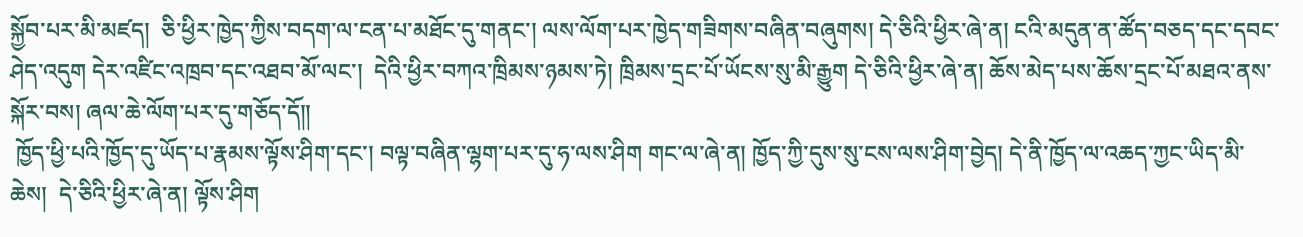སྐྱོབ་པར་མི་མཛད།  ཅི་ཕྱིར་ཁྱེད་ཀྱིས་བདག་ལ་ངན་པ་མཐོང་དུ་གནང་། ལས་ལོག་པར་ཁྱེད་གཟིགས་བཞིན་བཞུགས། དེ་ཅིའི་ཕྱིར་ཞེ་ན། ངའི་མདུན་ན་ཚོད་བཅད་དང་དབང་ཤེད་འདུག དེར་འཛིང་འཁྲབ་དང་འཐབ་མོ་ལང་།  དེའི་ཕྱིར་བཀའ་ཁྲིམས་ཉམས་ཏེ། ཁྲིམས་དྲང་པོ་ཡོངས་སུ་མི་རྒྱུག དེ་ཅིའི་ཕྱིར་ཞེ་ན། ཆོས་མེད་པས་ཆོས་དྲང་པོ་མཐའ་ནས་སྐོར་བས། ཞལ་ཆེ་ལོག་པར་དུ་གཅོད་དོ༎
 ཁྱོད་ཕྱི་པའི་ཁྱོད་དུ་ཡོད་པ་རྣམས་ལྟོས་ཤིག་དང་། བལྟ་བཞིན་ལྷག་པར་དུ་ཧ་ལས་ཤིག གང་ལ་ཞེ་ན། ཁྱོད་ཀྱི་དུས་སུ་ངས་ལས་ཤིག་བྱེད། དེ་ནི་ཁྱོད་ལ་འཆད་ཀྱང་ཡིད་མི་ཆེས།  དེ་ཅིའི་ཕྱིར་ཞེ་ན། ལྟོས་ཤིག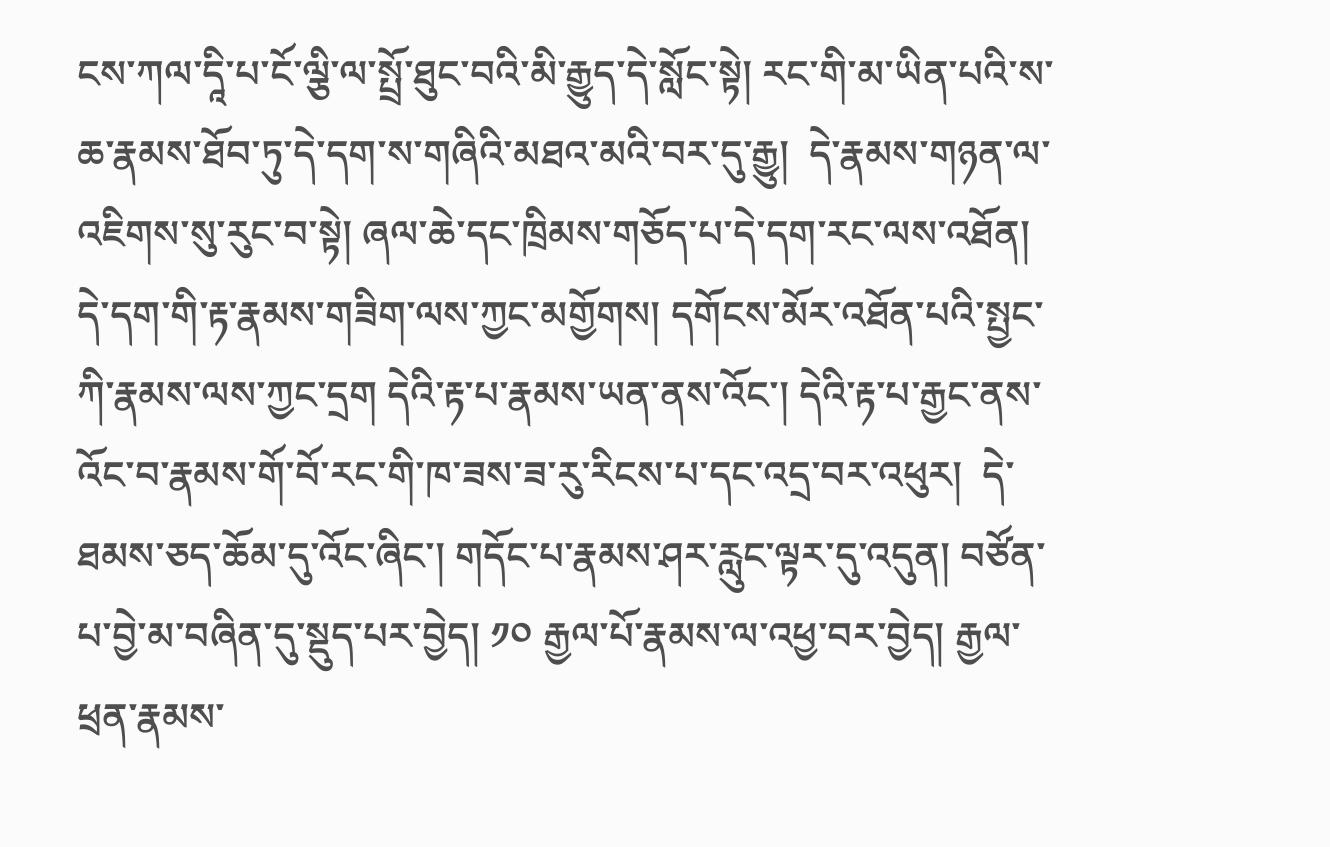ངས་ཀལ་དཱི་པ་ངོ་ལྕི་ལ་སྤྲོ་ཐུང་བའི་མི་རྒྱུད་དེ་སློང་སྟེ། རང་གི་མ་ཡིན་པའི་ས་ཆ་རྣམས་ཐོབ་ཏུ་དེ་དག་ས་གཞིའི་མཐའ་མའི་བར་དུ་རྒྱུ།  དེ་རྣམས་གཉན་ལ་འཇིགས་སུ་རུང་བ་སྟེ། ཞལ་ཆེ་དང་ཁྲིམས་གཅོད་པ་དེ་དག་རང་ལས་འཐོན།  དེ་དག་གི་རྟ་རྣམས་གཟིག་ལས་ཀྱང་མགྱོགས། དགོངས་མོར་འཐོན་པའི་སྤྱང་ཀི་རྣམས་ལས་ཀྱང་དྲག དེའི་རྟ་པ་རྣམས་ཡན་ནས་འོང་། དེའི་རྟ་པ་རྒྱང་ནས་འོང་བ་རྣམས་གོ་བོ་རང་གི་ཁ་ཟས་ཟ་རུ་རིངས་པ་དང་འདྲ་བར་འཕུར།  དེ་ཐམས་ཅད་ཆོམ་དུ་འོང་ཞིང་། གདོང་པ་རྣམས་ཤར་རླུང་ལྟར་དུ་འདུན། བཙོན་པ་བྱེ་མ་བཞིན་དུ་སྡུད་པར་བྱེད། ༡༠ རྒྱལ་པོ་རྣམས་ལ་འཕྱ་བར་བྱེད། རྒྱལ་ཕྲན་རྣམས་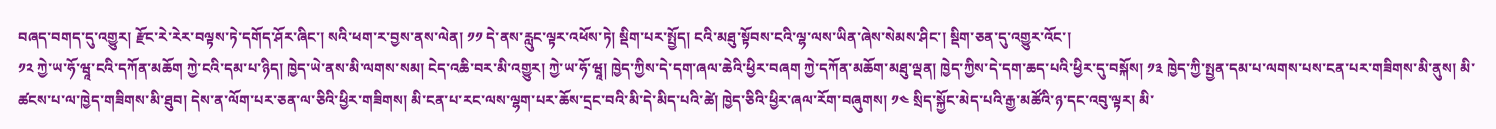བཞད་བགད་དུ་འགྱུར། རྫོང་རེ་རེར་བལྟས་ཏེ་དགོད་ཤོར་ཞིང་། སའི་ཕག་ར་བྱས་ནས་ལེན། ༡༡ དེ་ནས་རླུང་ལྟར་འཕོས་ཏེ། སྡིག་པར་སྤྱོད། ངའི་མཐུ་སྟོབས་ངའི་ལྷ་ལས་ཡིན་ཞེས་སེམས་ཤིང་། སྡིག་ཅན་དུ་འགྱུར་འོང་།
༡༢ ཀྱེ་ཡ་ཧོ་ཝཱ་ངའི་དཀོན་མཆོག ཀྱེ་ངའི་དམ་པ་ཉིད། ཁྱེད་ཡེ་ནས་མི་ལགས་སམ། ངེད་འཆི་བར་མི་འགྱུར། ཀྱེ་ཡ་ཧོ་ཝཱ། ཁྱེད་ཀྱིས་དེ་དག་ཞལ་ཆེའི་ཕྱིར་བཞག ཀྱེ་དཀོན་མཆོག་མཐུ་ལྡན། ཁྱེད་ཀྱིས་དེ་དག་ཆད་པའི་ཕྱིར་དུ་བསྐོས། ༡༣ ཁྱེད་ཀྱི་སྤྱན་དམ་པ་ལགས་པས་ངན་པར་གཟིགས་མི་ནུས། མི་ཚངས་པ་ལ་ཁྱེད་གཟིགས་མི་ཐུབ། དེས་ན་ལོག་པར་ཅན་ལ་ཅིའི་ཕྱིར་གཟིགས། མི་ངན་པ་རང་ལས་ལྷག་པར་ཆོས་དྲང་བའི་མི་དེ་མིད་པའི་ཚེ། ཁྱེད་ཅིའི་ཕྱིར་ཞལ་རོག་བཞུགས། ༡༤ སྲིད་སྐྱོང་མེད་པའི་རྒྱ་མཚོའི་ཉ་དང་འབུ་ལྟར། མི་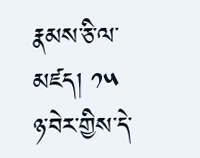རྣམས་ཅི་ལ་མཛད། ༡༥ ཉ་བེར་གྱིས་དེ་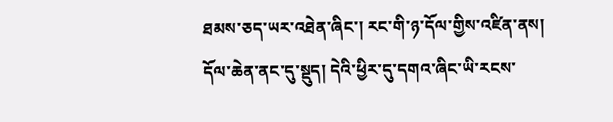ཐམས་ཅད་ཡར་འཐེན་ཞིང་། རང་གི་ཉ་དོལ་གྱིས་འཛིན་ནས། དོལ་ཆེན་ནང་དུ་སྡུད། དེའི་ཕྱིར་དུ་དགའ་ཞིང་ཡི་རངས་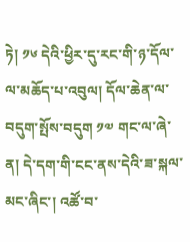ཏེ། ༡༦ དེའི་ཕྱིར་དུ་རང་གི་ཉ་དོལ་ལ་མཆོད་པ་འབུལ། དོལ་ཆེན་ལ་བདུག་སྤོས་བདུག ༡༧ གང་ལ་ཞེ་ན། དེ་དག་གི་ངང་ནས་དེའི་ཟ་སྐལ་མང་ཞིང་། འཚོ་བ་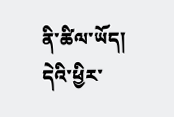ནི་ཚིལ་ཡོད། དེའི་ཕྱིར་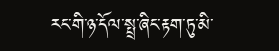རང་གི་ཉ་དོལ་སྤྲ་ཞིང་རྟག་ཏུ་མི་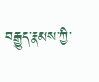བརྒྱུད་རྣམས་ཀྱི་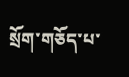སྲོག་གཅོད་པ་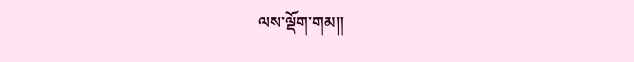ལས་ལྡོག་གམ༎